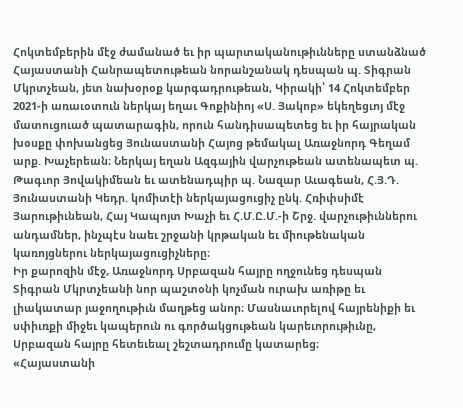Հոկտեմբերին մէջ ժամանած եւ իր պարտականութիւնները ստանձնած Հայաստանի Հանրապետութեան նորանշանակ դեսպան պ. Տիգրան Մկրտչեան, յետ նախօրօք կարգադրութեան, Կիրակի՝ 14 Հոկտեմբեր 2021-ի առաւօտուն ներկայ եղաւ Գոքինիոյ «Ս. Յակոբ» եկեղեցւոյ մէջ մատուցուած պատարագին, որուն հանդիսապետեց եւ իր հայրական խօսքը փոխանցեց Յունաստանի Հայոց թեմակալ Առաջնորդ Գեղամ արք. Խաչերեան։ Ներկայ եղան Ազգային վարչութեան ատենապետ պ. Թագւոր Յովակիմեան եւ ատենադպիր պ. Նազար Աւագեան, Հ.Յ.Դ. Յունաստանի Կեդր. կոմիտէի ներկայացուցիչ ընկ. Հռիփսիմէ Յարութիւնեան, Հայ Կապոյտ Խաչի եւ Հ.Մ.Ը.Մ.-ի Շրջ. վարչութիւններու անդամներ, ինչպէս նաեւ շրջանի կրթական եւ միութենական կառոյցներու ներկայացուցիչները։
Իր քարոզին մէջ, Առաջնորդ Սրբազան հայրը ողջունեց դեսպան Տիգրան Մկրտչեանի նոր պաշտօնի կոչման ուրախ առիթը եւ լիակատար յաջողութիւն մաղթեց անոր։ Մասնաւորելով հայրենիքի եւ սփիւռքի միջեւ կապերուն ու գործակցութեան կարեւորութիւնը, Սրբազան հայրը հետեւեալ շեշտադրումը կատարեց։
«Հայաստանի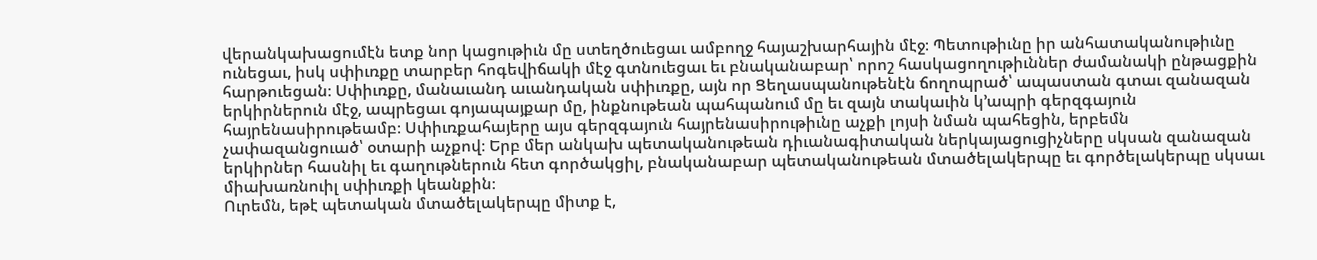վերանկախացումէն ետք նոր կացութիւն մը ստեղծուեցաւ ամբողջ հայաշխարհային մէջ։ Պետութիւնը իր անհատականութիւնը ունեցաւ, իսկ սփիւռքը տարբեր հոգեվիճակի մէջ գտնուեցաւ եւ բնականաբար՝ որոշ հասկացողութիւններ ժամանակի ընթացքին հարթուեցան։ Սփիւռքը, մանաւանդ աւանդական սփիւռքը, այն որ Ցեղասպանութենէն ճողոպրած՝ ապաստան գտաւ զանազան երկիրներուն մէջ, ապրեցաւ գոյապայքար մը, ինքնութեան պահպանում մը եւ զայն տակաւին կ՚ապրի գերզգայուն հայրենասիրութեամբ։ Սփիւռքահայերը այս գերզգայուն հայրենասիրութիւնը աչքի լոյսի նման պահեցին, երբեմն չափազանցուած՝ օտարի աչքով։ Երբ մեր անկախ պետականութեան դիւանագիտական ներկայացուցիչները սկսան զանազան երկիրներ հասնիլ եւ գաղութներուն հետ գործակցիլ, բնականաբար պետականութեան մտածելակերպը եւ գործելակերպը սկսաւ միախառնուիլ սփիւռքի կեանքին։
Ուրեմն, եթէ պետական մտածելակերպը միտք է,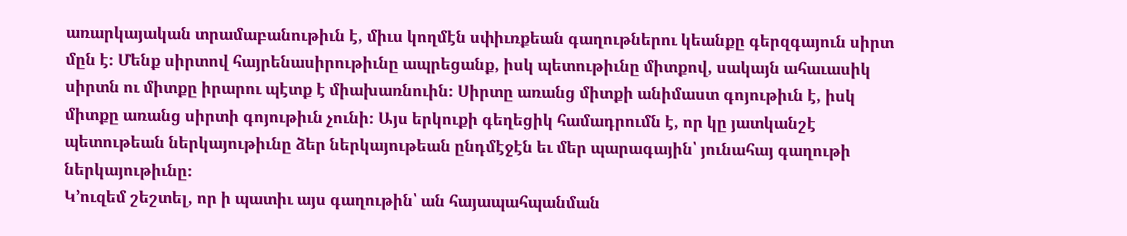առարկայական տրամաբանութիւն է, միւս կողմէն սփիւռքեան գաղութներու կեանքը գերզգայուն սիրտ մըն է։ Մենք սիրտով հայրենասիրութիւնը ապրեցանք, իսկ պետութիւնը միտքով, սակայն ահաւասիկ սիրտն ու միտքը իրարու պէտք է միախառնուին։ Սիրտը առանց միտքի անիմաստ գոյութիւն է, իսկ միտքը առանց սիրտի գոյութիւն չունի։ Այս երկուքի գեղեցիկ համադրումն է, որ կը յատկանշէ պետութեան ներկայութիւնը ձեր ներկայութեան ընդմէջէն եւ մեր պարագային՝ յունահայ գաղութի ներկայութիւնը։
Կ՚ուզեմ շեշտել, որ ի պատիւ այս գաղութին՝ ան հայապահպանման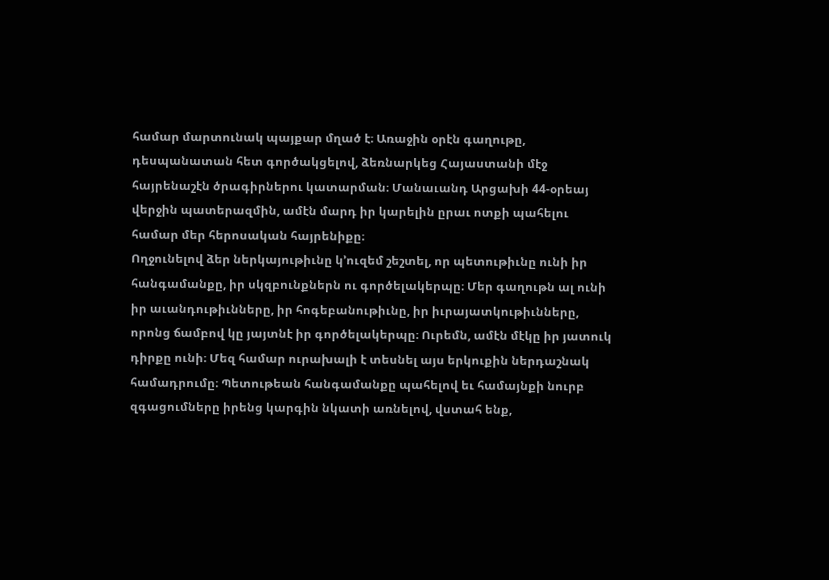համար մարտունակ պայքար մղած է։ Առաջին օրէն գաղութը, դեսպանատան հետ գործակցելով, ձեռնարկեց Հայաստանի մէջ հայրենաշէն ծրագիրներու կատարման։ Մանաւանդ Արցախի 44-օրեայ վերջին պատերազմին, ամէն մարդ իր կարելին ըրաւ ոտքի պահելու համար մեր հերոսական հայրենիքը։
Ողջունելով ձեր ներկայութիւնը կ՚ուզեմ շեշտել, որ պետութիւնը ունի իր հանգամանքը, իր սկզբունքներն ու գործելակերպը։ Մեր գաղութն ալ ունի իր աւանդութիւնները, իր հոգեբանութիւնը, իր իւրայատկութիւնները, որոնց ճամբով կը յայտնէ իր գործելակերպը։ Ուրեմն, ամէն մէկը իր յատուկ դիրքը ունի։ Մեզ համար ուրախալի է տեսնել այս երկուքին ներդաշնակ համադրումը։ Պետութեան հանգամանքը պահելով եւ համայնքի նուրբ զգացումները իրենց կարգին նկատի առնելով, վստահ ենք,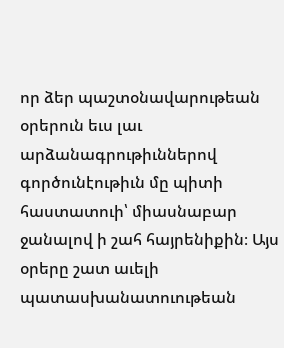որ ձեր պաշտօնավարութեան օրերուն եւս լաւ արձանագրութիւններով գործունէութիւն մը պիտի հաստատուի՝ միասնաբար ջանալով ի շահ հայրենիքին։ Այս օրերը շատ աւելի պատասխանատուութեան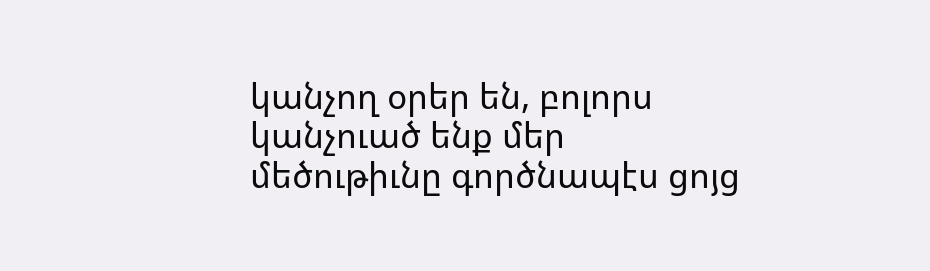կանչող օրեր են, բոլորս կանչուած ենք մեր մեծութիւնը գործնապէս ցոյց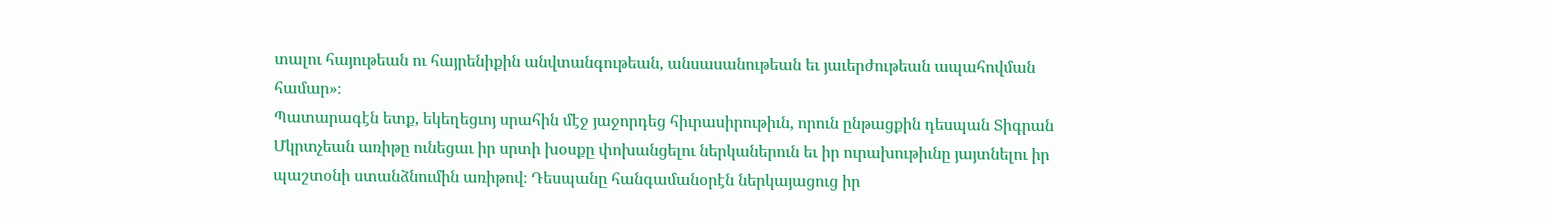տալու հայութեան ու հայրենիքին անվտանգութեան, անսասանութեան եւ յաւերժութեան ապահովման համար»։
Պատարագէն ետք, եկեղեցւոյ սրահին մէջ յաջորդեց հիւրասիրութիւն, որուն ընթացքին դեսպան Տիգրան Մկրտչեան առիթը ունեցաւ իր սրտի խօսքը փոխանցելու ներկաներուն եւ իր ուրախութիւնը յայտնելու իր պաշտօնի ստանձնումին առիթով։ Դեսպանը հանգամանօրէն ներկայացուց իր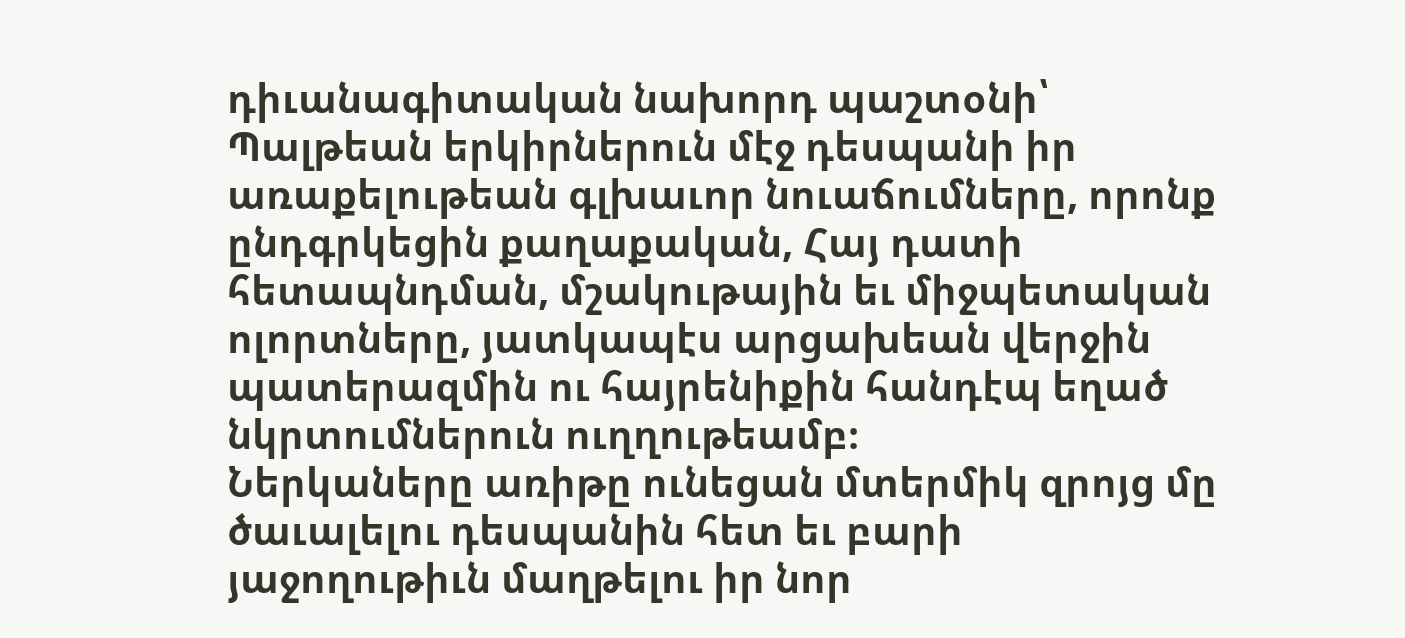դիւանագիտական նախորդ պաշտօնի՝ Պալթեան երկիրներուն մէջ դեսպանի իր առաքելութեան գլխաւոր նուաճումները, որոնք ընդգրկեցին քաղաքական, Հայ դատի հետապնդման, մշակութային եւ միջպետական ոլորտները, յատկապէս արցախեան վերջին պատերազմին ու հայրենիքին հանդէպ եղած նկրտումներուն ուղղութեամբ։
Ներկաները առիթը ունեցան մտերմիկ զրոյց մը ծաւալելու դեսպանին հետ եւ բարի յաջողութիւն մաղթելու իր նոր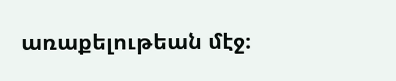առաքելութեան մէջ։